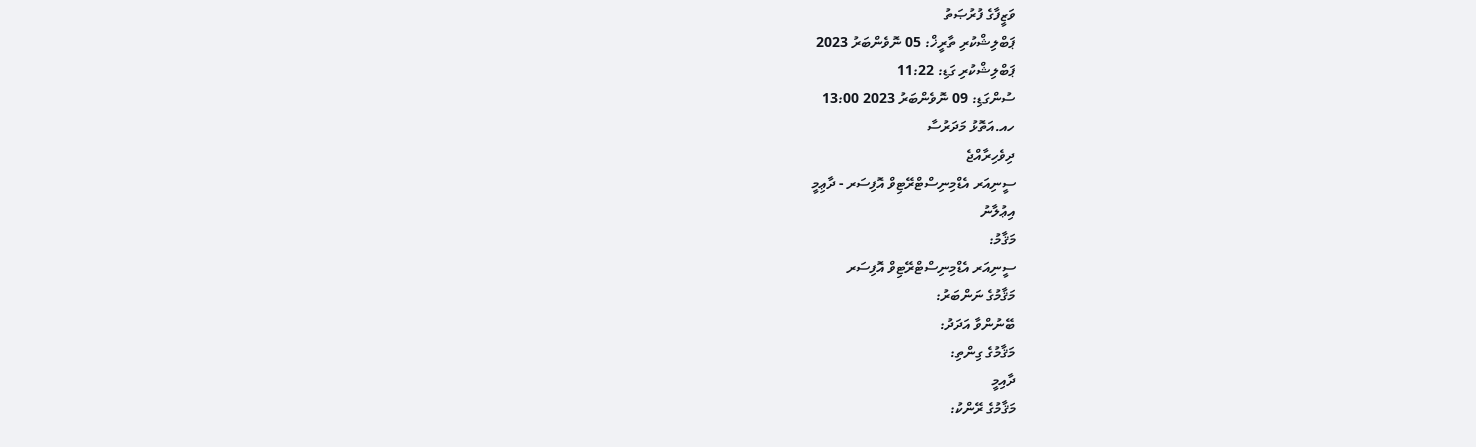ވަޒީފާގެ ފުރުޞަތު
ޕަބްލިޝްކުރި ތާރީޚް: 05 ނޮވެންބަރު 2023
ޕަބްލިޝްކުރި ގަޑި: 11:22
ސުންގަޑި: 09 ނޮވެންބަރު 2023 13:00
ހއ.އަތޮޅު މަދަރުސާ
ދިވެހިރާއްޖެ
ސީނިއަރ އެޑްމިނިސްޓްރޭޓިވް އޮފިސަރ - ދާޢިމީ
އިޢުލާނު
މަޤާމު:
ސީނިއަރ އެޑްމިނިސްޓްރޭޓިވް އޮފިސަރ
މަޤާމުގެ ނަންބަރު:
ބޭނުންވާ އަދަދު:
މަޤާމުގެ ގިންތި:
ދާއިމީ
މަޤާމުގެ ރޭންކު: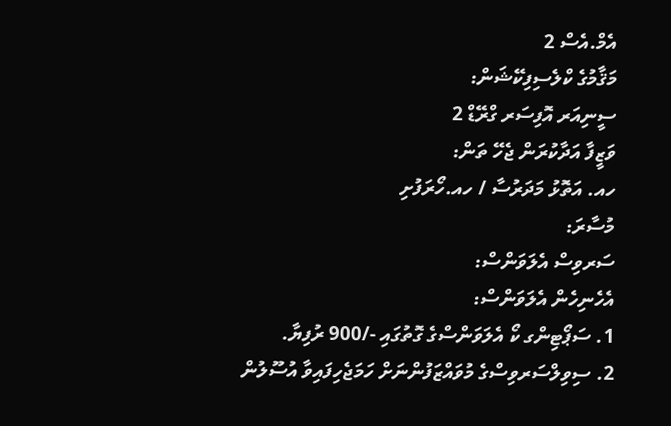އެމް.އެސް 2
މަޤާމުގެ ކްލެސިފިކޭޝަން:
ސީނިއަރ އޮފިސަރ ގްރޭޑް 2
ވަޒީފާ އަދާކުރަން ޖެހޭ ތަން:
ހއ. އަތޮޅު މަދަރުސާ / ހއ.ހޯރަފުށި
މުސާރަ:
ސަރވިސް އެލަވަންސް:
އެހެނިހެން އެލަވަންސް:
1. ސަޕޯޓިންގ ކޯ އެލަވަންސްގެ ގޮތުގައި -/900 ރުފިޔާ.
2. ސިވިލްސަރވިސްގެ މުވައްޒަފުންނަށް ހަމަޖެހިފައިވާ އުސޫލުން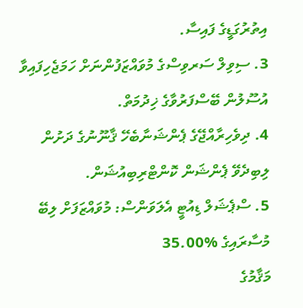އިތުރުގަޑީގެ ފައިސާ.
3. ސިވިލް ސަރވިސްގެ މުވައްޒަފުންނަށް ހަމަޖެހިފައިވާ އުސޫލުން ބޭސްފަރުވާގެ ޚިދުމަތް.
4. ދިވެހިރާއްޖޭގެ ޕެންޝަނާބެހޭ ޤާނޫނުގެ ދަށުން ލިބިދެވޭ ޕެންޝަން ކޮންޓްރިބިއުޝަން.
5. ސްޕެޝަލް ޑިއުޓީ އެލަވަންސް: މުވައްޒަފަށް ލިބޭ މުސާރައިގެ %35.00
މަޤާމުގެ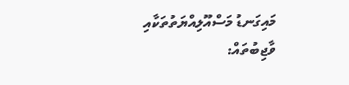މައިގަނޑު މަސްއޫލިއްޔަތުތަކާއި ވާޖިބުތައް: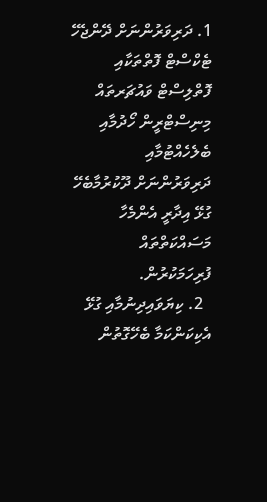1. ދަރިވަރުންނަށް ދޭންޖެހޭ ޓެކްސްޓް ފޮތްތަކާއި ފޮތްލިސްޓް ވައުޗަރތައް މިނިސްޓްރީން ހޯދުމާއި ބެލެހެއްޓުމާއި ދަރިވަރުންނަށް ދޫކުރުމާބެހޭ ގުޅޭ އިދާރީ އެންމެހާ މަސައްކަތްތައް ފުރިހަމަކުރުން.
  2. ކިޔަވައިދިނުމާއި ގުޅޭ އެކިކަންކަމާ ބެހޭގޮތުން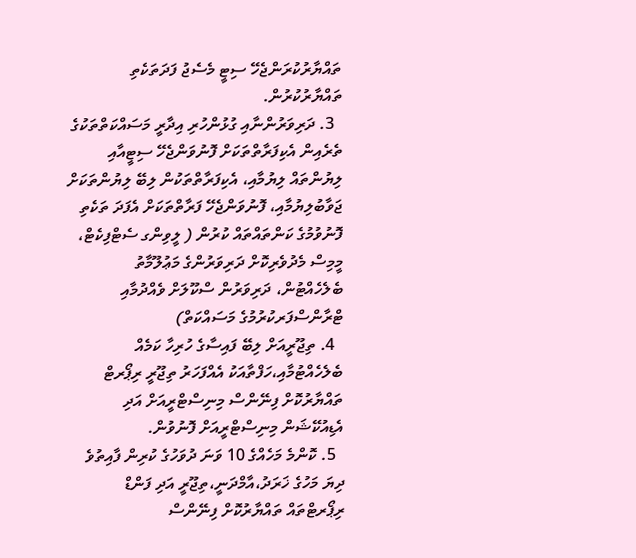ތައްޔާރުކުރަންޖެހޭ ސިޓީ މެސެޖު ފަދަތަކެތި ތައްޔާރުކުރުން.
  3. ދަރިވަރުންނާއި ގުޅުންހުރި އިދާރީ މަސައްކަތްތަކުގެ ތެރެއިން އެކިފަރާތްތަކަށް ފޮނުވަންޖެހޭ ސިޓީއާއި ލިޔުންތައް ލިޔުމާއި، އެކިފަރާތްތަކުން ލިބޭ ލިޔުންތަކަށް ޖަވާބުލިޔުމާއި، ފޮނުވަންޖެހޭ ފަރާތްތަކަށް އެފަދަ ތަކެތި ފޮނުވުމުގެ ކަންތައްތައް ކުރުން ( ލީވިންގ ސެޓްފިކެޓް، މީމިސް މެދުވެރިކޮށް ދަރިވަރުންގެ މަޢުލޫމާތު ބެލެހެއްޓުން، ދަރިވަރުން ސްކޫލަށް ވެއްދުމާއި ޓްރާންސްފަރކުރުމުގެ މަސައްކަތް)
  4. ތިޖޫރީއަށް ލިބޭ ފައިސާގެ ހުރިހާ ކަމެއް ބެލެހެއްޓުމާއި،ހަފްތާއަކު އެއްފަހަރު ތިޖޫރީ ރިޕޯރޓް ތައްޔާރުކޮށް ފިނޭންސް މިނިސްޓްރީއަށް އަދި އެޑިއުކޭޝަން މިނިސްޓްރީއަށް ފޮނުވުން.
  5. ކޮންމެ މަހެއްގެ 10 ވަނަ ދުވަހުގެ ކުރިން ފާއިތުވެ ދިޔަ މަހުގެ ޚަރަދު،އާމްދަނީ،ތިޖޫރީ އަދި ފަންޑް ރިޕޯރޓްތައް ތައްޔާރުކޮށް ފިނޭންސް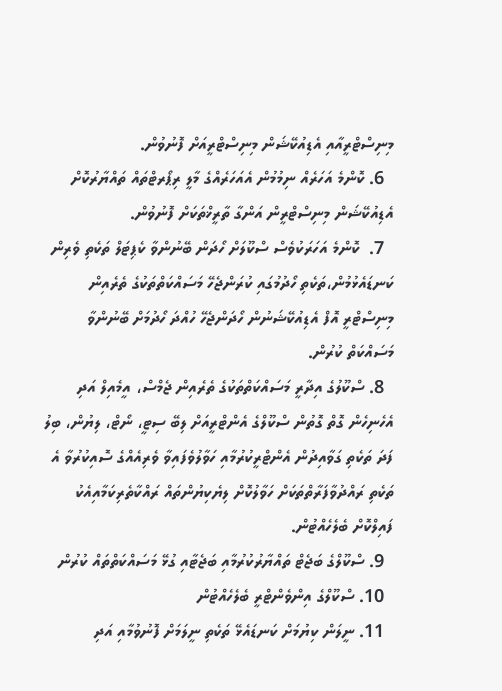މިނިސްޓްރީއާއި އެޑިއުކޭޝަން މިނިސްޓްރީއަށް ފޮނުވުން.
  6. ކޮންމެ އަހަރެއް ނިމުމުން އެއަހަރެއްގެ މާލީ ރިޕޯރޓްތައް ތައްޔާރުކޮށް އެޑިއުކޭޝަން މިނިސްޓްރީން އަންގާ ތާރީޚްތަކަށް ފޮނުވުން.
  7.  ކޮންމެ އަހަރަކުވެސް ސްކޫލަށް ހޯދަން ބޭނުންވާ ކެޕިޓަލް ތަކެތި ވެރިން ކަނޑައެޅުމުން،ތަކެތި ހޯދުމުގައި ކުރަންޖެހޭ މަސައްކަތްތަކުގެ ތެރެއިން މިނިސްޓްރީ އޮފް އެޑިއުކޭޝަނުން ހޯދަންޖެހޭ ހުއްދަ ހޯދުމަށް ބޭނުންވާ މަސައްކަތް ކުރުން.
  8. ސްކޫލުގެ އިދާރީ މަސައްކަތްތަކުގެ ތެރެއިން ޖެމްސް، އީމެއިލް އަދި އެހެނިހެން ގޮތް ގޮތުން ސްކޫލްގެ އެންޓްރީއަށް ލިބޭ ސިޓީ، ނޯޓް، ލިޔުން، ބިލު ފަދަ ތަކެތި ގަވާއިދުން އެންޓްރީކުރުމާއި ހަވާލުވެފައިވާ ވެރިއެއްގެ ސޮއިކުރުވާ އެ ތަކެތި ރައްދުވާފަރާތްތަކަށް ހަވާލުކޮށް ލިޔެކިޔުންތައް ރައްކާތެރިކަމާއިއެކު ފައިލްކޮށް ބެލެހެއްޓުން.
  9. ސްކޫލްގެ ބަޖެޓް ތައްޔާރުކުރުމާއި ބަޖެޓާއި ގުޅޭ މަސައްކަތްތައް ކުރުން
  10. ސްކޫލްގެ އިންވެންޓްރީ ބެލެހެއްޓުން
  11. ނީލަން ކިޔުމަށް ކަނޑައެޅޭ ތަކެތި ނީލަމަށް ފޮނުވުމާއި އަދި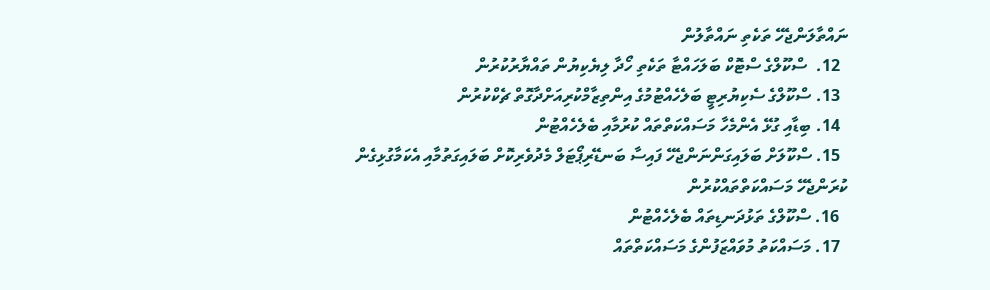ނައްތާލަންޖެހޭ ތަކެތި ނައްތާލުން
  12.  ސްކޫލްގެ ސްޓޮކް ބަލަހައްޓާ ތަކެތި ހޯދާ ލިޔެކިޔުން ތައްޔާރުކުރުން
  13. ސްކޫލްގެ ސެކިޔުރިޓީ ބަލެހެއްޓުމުގެ އިންތިޒާމްކުރިއަށްދާގޮތް ޗެކްކުރުން
  14. ބިޑާއި ގުޅޭ އެންމެހާ މަސައްކަތްތައް ކުރުމާއި ބެލެހެއްޓުން
  15. ސްކޫލަށް ބަލައިގަންނަންޖެހޭ ފައިސާ ބަނޑޭރިޕޯޓަލް މެދުވެރިކޮށް ބަލައިގަތުމާއި އެކަމާގުޅިގެން ކުރަންޖެހޭ މަސައްކަތްތައްކުރުން
  16. ސްކޫލްގެ ތަޅުދަނޑިތައް ބެލެހެއްޓުން
  17. މަސައްކަތު މުވައްޒަފުންގެ މަސައްކަތްތައް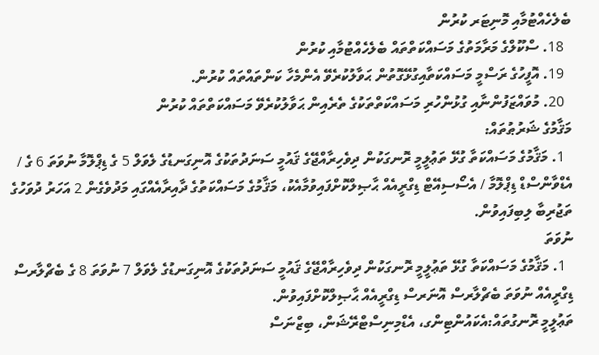ބެލެހެއްޓުމާއި މޮނިޓަރ ކުރުން
  18. ސްކޫލްގެ މަރާމަތުގެ މަސައްކަތްތައް ބެލެހެއްޓުމާއި ކުރުން
  19. އޮފީހުގެ ރަސްމީ މަސައްކަތާއިގުޅޭގޮތުން ޙަވާލުކުރެވޭ އެންމެހާ ކަންތައްތައް ކުރުން.
  20. މުވައްޒަފުންނާއި ގުޅުންހުރި މަސައްކަތްތަކުގެ ތެރެއިން ޙަވާލުކުރެވޭ މަސައްކަތްތައް ކުރުން
މަޤާމުގެ ޝަރުޠުތައް:
  1. މަޤާމުގެ މަސައްކަތާ ގުޅޭ ތަޢުލީމީ ރޮނގަކުން ދިވެހިރާއްޖޭގެ ޤައުމީ ސަނަދުތަކުގެ އޮނިގަނޑުގެ ލެވަލް 5 ގެ ޑިޕްލޮމާ ނުވަތަ 6 ގެ / އެޑްވާންސްޑް ޑިޕްލޮމާ / އެސޯސިއޭޓް ޑިގްރީއެއް ޙާޞިލްކޮށްފައިވުމާއެކު، މަޤާމުގެ މަސައްކަތުގެ ދާއިރާއެއްގައި މަދުވެގެން 2 އަހަރު ދުވަހުގެ ތަޖުރިބާ ލިބިފައިވުން.
ނުވަތަ
  1. މަޤާމުގެ މަސައްކަތާ ގުޅޭ ތަޢުލީމީ ރޮނގަކުން ދިވެހިރާއްޖޭގެ ޤައުމީ ސަނަދުތަކުގެ އޮނިގަނޑުގެ ލެވަލް 7 ނުވަތަ 8 ގެ ބެޗްލާރސް ޑިގްރީއެއް ނުވަތަ ބެޗްލާރސް އޮނަރސް ޑިގްރީއެއް ޙާޞިލްކޮށްފައިވުން.
ތަޢުލީމީ ރޮނގުތައް:އެކައުންޓިންގ، އެޑްމިނިސްޓްރޭޝަން، ބިޒްނަސް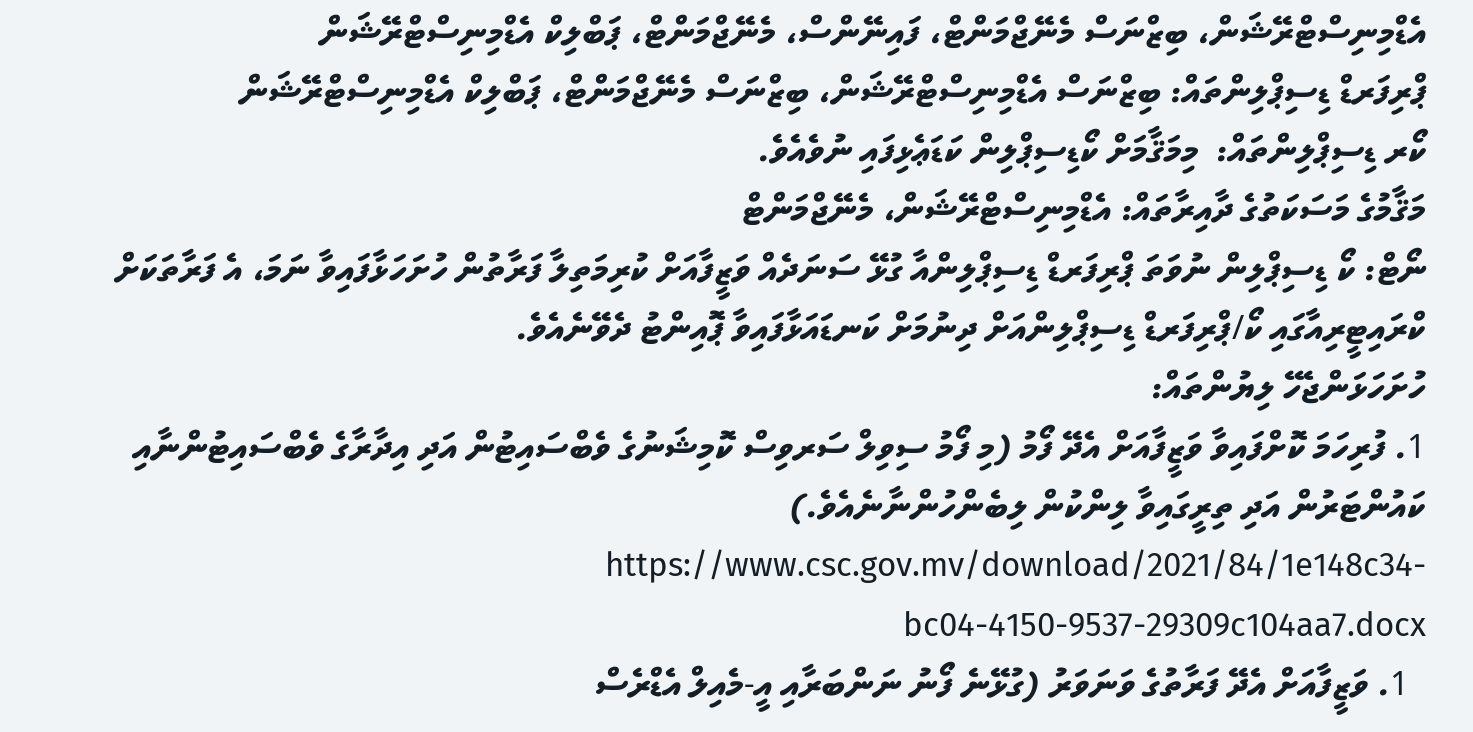އެޑްމިނިސްޓްރޭޝަން، ބިޒްނަސް މެނޭޖްމަންޓް، ފައިނޭންސް، މެނޭޖްމަންޓް، ޕަބްލިކް އެޑްމިނިސްޓްރޭޝަން
ޕްރިފަރޑް ޑިސިޕްލިންތައް: ބިޒްނަސް އެޑްމިނިސްޓްރޭޝަން، ބިޒްނަސް މެނޭޖްމަންޓް، ޕަބްލިކް އެޑްމިނިސްޓްރޭޝަން
ކޯރ ޑިސިޕްލިންތައް:  މިމަޤާމަށް ކޯޑިސިޕްލިން ކަޑަޢެޅިފައި ނުވެއެވެ.
މަޤާމުގެ މަސަކަތުގެ ދާއިރާތައް: އެޑްމިނިސްޓްރޭޝަން، މެނޭޖްމަންޓް
ނޯޓް: ކޯ ޑިސިޕްލިން ނުވަތަ ޕްރިފަރޑް ޑިސިޕްލިންއާ ގުޅޭ ސަނަދެއް ވަޒީފާއަށް ކުރިމަތިލާ ފަރާތުން ހުށަހަޅާފައިވާ ނަމަ، އެ ފަރާތަކަށް ކްރައިޓީރިއާގައި ކޯ/ޕްރިފަރޑް ޑިސިޕްލިންއަށް ދިނުމަށް ކަނޑައަޅާފައިވާ ޕޮއިންޓު ދެވޭނެއެވެ.
ހުށަހަޅަންޖެހޭ ލިޔުންތައް:
1. ފުރިހަމަ ކޮށްފައިވާ ވަޒީފާއަށް އެދޭ ފޯމު (މި ފޯމު ސިވިލް ސަރވިސް ކޮމިޝަނުގެ ވެބްސައިޓުން އަދި އިދާރާގެ ވެބްސައިޓުންނާއި ކައުންޓަރުން އަދި ތިރީގައިވާ ލިންކުން ލިބެންހުންނާނެއެވެ.)  https://www.csc.gov.mv/download/2021/84/1e148c34-bc04-4150-9537-29309c104aa7.docx
  1. ވަޒީފާއަށް އެދޭ ފަރާތުގެ ވަނަވަރު (ގުޅޭނެ ފޯނު ނަންބަރާއި އީ-މެއިލް އެޑްރެސް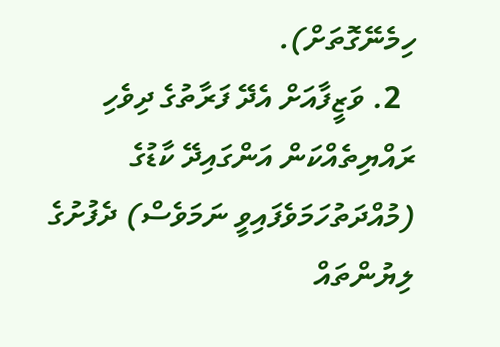ހިމެނޭގޮތަށް).
  2. ވަޒީފާއަށް އެދޭ ފަރާތުގެ ދިވެހި ރައްޔިތެއްކަން އަންގައިދޭ ކާޑުގެ (މުއްދަތުހަމަވެފައިވީ ނަމަވެސް) ދެފުށުގެ ލިޔުންތައް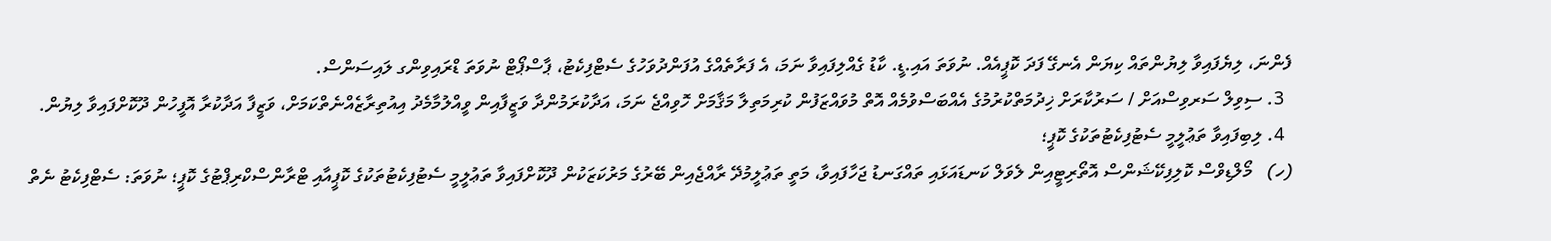ފެންނަ، ލިޔެފައިވާ ލިޔުންތައް ކިޔަން އެނގޭ ފަދަ ކޮޕީއެއް. ނުވަތަ އައި.ޑީ. ކާޑު ގެއްލިފައިވާ ނަމަ، އެ ފަރާތެއްގެ އުފަންދުވަހުގެ ސެޓްފިކެޓު، ޕާސްޕޯޓް ނުވަތަ ޑްރައިވިންގ ލައިސަންސް.
  3. ސިވިލް ސަރވިސްއަށް / ސަރުކާރަށް ޚިދުމަތްކުރުމުގެ އެއްބަސްވުމެއް އޮތް މުވައްޒަފުން ކުރިމަތިލާ މަޤާމަށް ހޮވިއްޖެ ނަމަ، އަދާކުރަމުންދާ ވަޒީފާއިން ވީއްލުމާމެދު އިއުތިރާޒެއްނެތްކަމަށް، ވަޒީފާ އަދާކުރާ އޮފީހުން ދޫކޮށްފައިވާ ލިޔުން.
  4. ލިބިފައިވާ ތަޢުލީމީ ސެޓުފިކެޓުތަކުގެ ކޮޕީ؛
(ހ)   މޯލްޑިވްސް ކޮލިފިކޭޝަންސް އޮތޯރިޓީއިން ލެވަލް ކަނޑައަޅައި ތައްގަނޑު ޖަހާފައިވާ، މަތީ ތަޢުލީމުދޭ ރާއްޖެއިން ބޭރުގެ މަރުކަޒަކުން ދޫކޮށްފައިވާ ތަޢުލީމީ ސެޓުފިކެޓުތަކުގެ ކޮޕީއާއި ޓްރާންސްކްރިޕްޓުގެ ކޮޕީ؛ ނުވަތަ: ސެޓްފިކެޓު ނެތް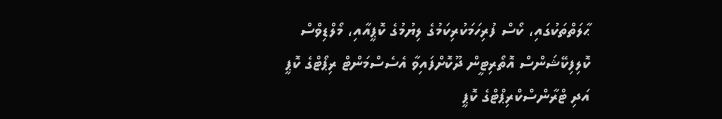ޙާލަތްތަކުގައި، ކޯސް ފުރިހަމަކުރިކަމުގެ ލިޔުމުގެ ކޮޕީއާއި، މޯލްޑިވްސް ކޮލިފިކޭޝަންސް އޮތޯރިޓީން ދޫކޮށްފައިވާ އެސެސްމަންޓް ރިޕޯޓްގެ ކޮޕީ އަދި ޓްރާންސްކްރިޕްޓްގެ ކޮޕީ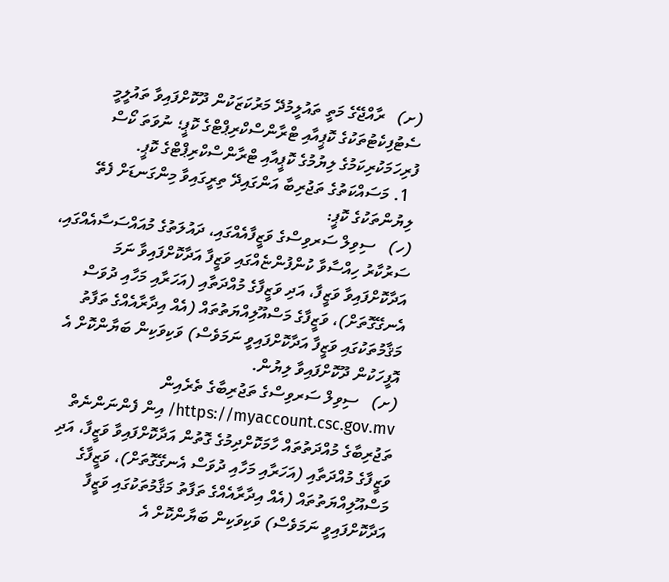(ށ)   ރާއްޖޭގެ މަތީ ތައުލީމުދޭ މަރުކަޒަކުން ދޫކޮށްފައިވާ ތައުލީމީ ސެޓުފިކެޓުތަކުގެ ކޮޕީއާއި ޓްރާންސްކްރިޕްޓްގެ ކޮޕީ؛ ނުވަތަ ކޯސް ފުރިހަމަކުރިކަމުގެ ލިޔުމުގެ ކޮޕީއާއި ޓްރާންސްކްރިޕްޓްގެ ކޮޕީ.
  1. މަސައްކަތުގެ ތަޖުރިބާ އަންގައިދޭ ތިރީގައިވާ މިންގަނޑަށް ފެތޭ ލިޔުންތަކުގެ ކޮޕީ:
(ހ)   ސިވިލް ސަރވިސްގެ ވަޒީފާއެއްގައި، ދައުލަތުގެ މުއައްސަސާއެއްގައި، ސަރުކާރު ހިއްސާވާ ކުންފުންޏެއްގައި ވަޒީފާ އަދާކޮށްފައިވާ ނަމަ އަދާކޮށްފައިވާ ވަޒީފާ، އަދި ވަޒީފާގެ މުއްދަތާއި (އަހަރާއި މަހާއި ދުވަސް އެނގޭގޮތަށް)، ވަޒީފާގެ މަސްއޫލިއްޔަތުތައް (އެއް އިދާރާއެއްގެ ތަފާތު މަޤާމުތަކުގައި ވަޒީފާ އަދާކޮށްފައިވީ ނަމަވެސް) ވަކިވަކިން ބަޔާންކޮށް އެ އޮފީހަކުން ދޫކޮށްފައިވާ ލިޔުން.
(ށ)   ސިވިލް ސަރވިސްގެ ތަޖުރިބާގެ ތެރެއިން https://myaccount.csc.gov.mv/ އިން ފެންނަންނެތް ތަޖުރިބާގެ މުއްދަތުތައް ހާމަކޮށްދިމުގެ ގޮތުން އަދާކޮށްފައިވާ ވަޒީފާ، އަދި ވަޒީފާގެ މުއްދަތާއި (އަހަރާއި މަހާއި ދުވަސް އެނގޭގޮތަށް)، ވަޒީފާގެ މަސްއޫލިއްޔަތުތައް (އެއް އިދާރާއެއްގެ ތަފާތު މަޤާމުތަކުގައި ވަޒީފާ އަދާކޮށްފައިވީ ނަމަވެސް) ވަކިވަކިން ބަޔާންކޮށް އެ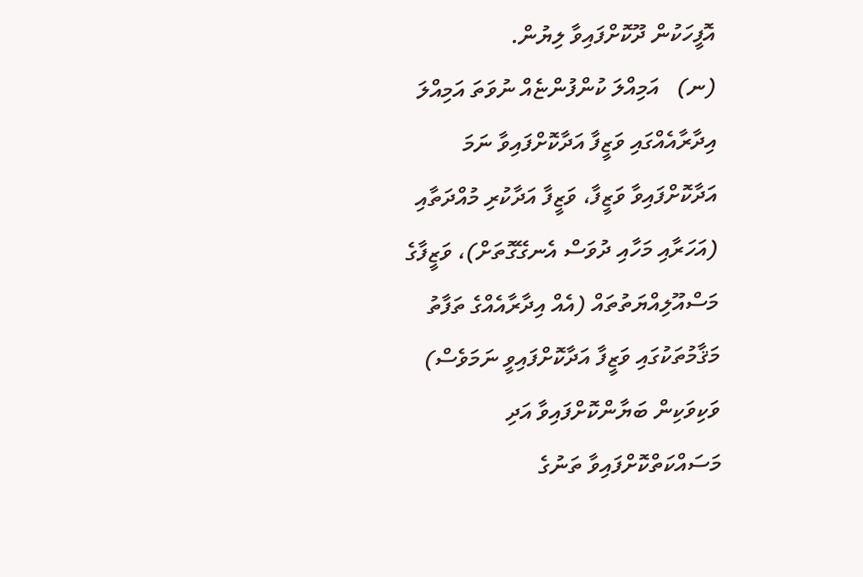އޮފީހަކުން ދޫކޮށްފައިވާ ލިޔުން.
(ނ)   އަމިއްލަ ކުންފުންޏެއް ނުވަތަ އަމިއްލަ އިދާރާއެއްގައި ވަޒީފާ އަދާކޮށްފައިވާ ނަމަ އަދާކޮށްފައިވާ ވަޒީފާ، ވަޒީފާ އަދާކުރި މުއްދަތާއި (އަހަރާއި މަހާއި ދުވަސް އެނގޭގޮތަށް)، ވަޒީފާގެ މަސްއޫލިއްޔަތުތައް (އެއް އިދާރާއެއްގެ ތަފާތު މަޤާމުތަކުގައި ވަޒީފާ އަދާކޮށްފައިވީ ނަމަވެސް) ވަކިވަކިން ބަޔާންކޮށްފައިވާ އަދި މަސައްކަތްކޮށްފައިވާ ތަނުގެ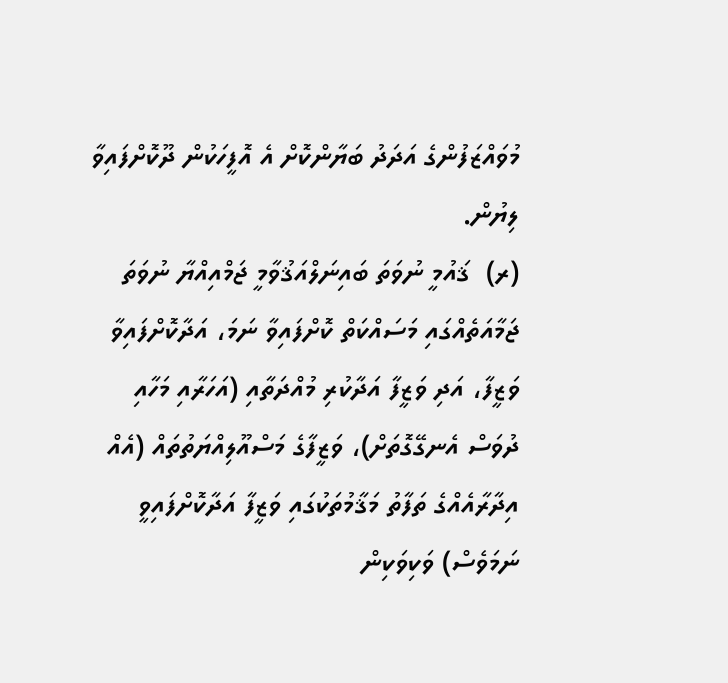މުވައްޒަފުންގެ އަދަދު ބަޔާންކޮށް އެ އޮފީހަކުން ދޫކޮށްފައިވާ ލިޔުން.
(ރ)  ޤައުމީ ނުވަތަ ބައިނަލްއަޤުވާމީ ޖަމްއިއްޔާ ނުވަތަ ޖަމާއަތެއްގައި މަސައްކަތް ކޮށްފައިވާ ނަމަ، އަދާކޮށްފައިވާ ވަޒީފާ، އަދި ވަޒީފާ އަދާކުރި މުއްދަތާއި (އަހަރާއި މަހާއި ދުވަސް އެނގޭގޮތަށް)، ވަޒީފާގެ މަސްއޫލިއްޔަތުތައް (އެއް އިދާރާއެއްގެ ތަފާތު މަޤާމުތަކުގައި ވަޒީފާ އަދާކޮށްފައިވީ ނަމަވެސް) ވަކިވަކިން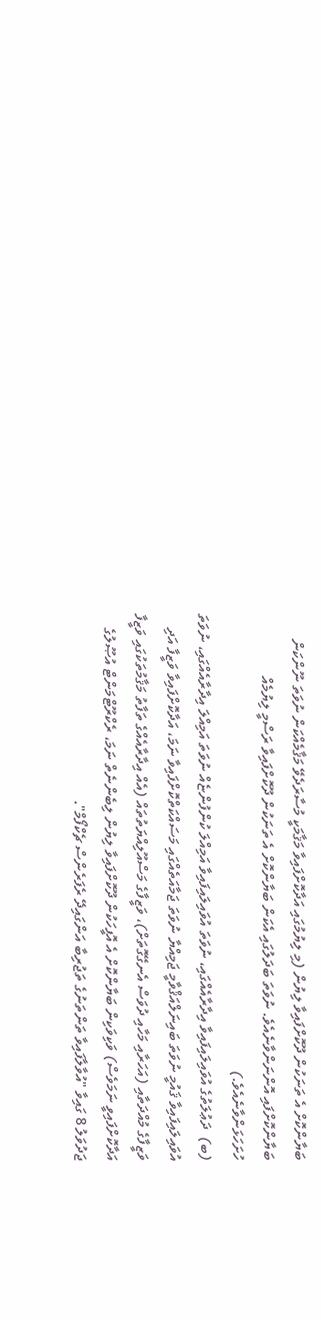ބަޔާންކޮށް އެ ތަނަކުން ދޫކޮށްފައިވާ ލިޔުން (މި ލިޔުމުގައި އަދާކޮށްފައިވާ މަޤާމަކީ މުސާރަދެވޭ މަޤާމެއްކަން ނުވަތަ ނޫންކަން ބަޔާންކޮށްފައި އޮންނަންވާނެއެވެ. ނުވަތަ ބަދަލުގައި އެކަން ބަޔާންކޮށް އެ ތަނަކުން ދޫކޮށްފައިވާ ރަސްމީ ލިޔުމެއް ހުށަހަޅަންވާނެއެވެ.)
(ބ)  ދަޢުލަތުގެ އުވައިލައިފައިވާ އިދާރާއެއްގައި، ނުވަތަ އުވައިލައިފައިވާ އަމިއްލަ ކުންފުންޏެއް ނުވަތަ އަމިއްލަ އިދާރާއެއްގައި، ނުވަތަ އުވައިލައިފައިވާ ޤައުމީ ނުވަތަ ބައިނަލްއަޤްވާމީ ޖަމިއްޔާ ނުވަތަ ޖަމާއަތެއްގައި މަސައްކަތްކޮށްފައިވާ ނަމަ، އަދާކޮށްފައިވާ ވަޒީފާ އަދި ވަޒީފާގެ މުއްދަތާއި (އަހަރާއި މަހާއި ދުވަސް އެނގޭގޮތަށް)، ވަޒީފާގެ މަސްއޫލިއްޔަތުތައް (އެއް އިދާރާއެއްގެ ތަފާތު މަޤާމުތަކުގައި ވަޒީފާ އަދާކޮށްފައިވީ ނަމަވެސް) ވަކިވަކިން ބަޔާންކޮށް އެ އޮފީހަކުން ދޫކޮށްފައިވާ ލިޔުން ލިބެންނެތް ނަމަ، ރެކްރޫޓްމަންޓް އުޞޫލުގެ ޖަދުވަލު 8 ގައިވާ "އުވާލާފައިވާ ތަންތަނުގެ ތަޖުރިބާ އަންގައިދޭ ރެފަރެންސް ޗެކްފޯމް".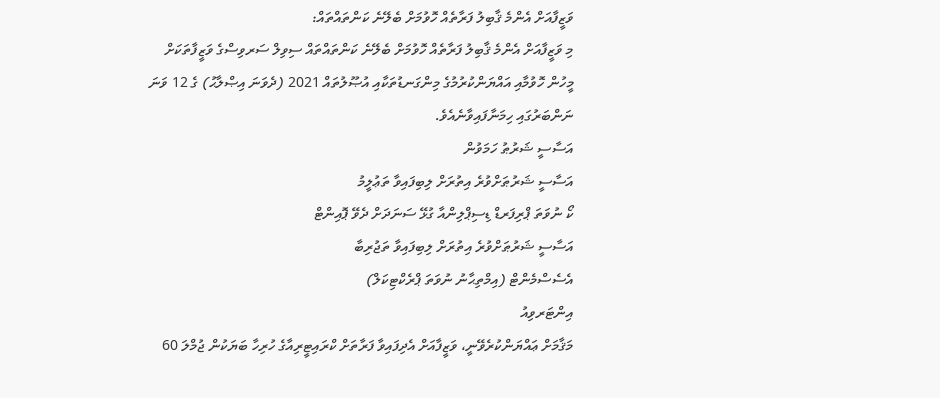ވަޒީފާއަށް އެންމެ ޤާބިލު ފަރާތެއް ހޮވުމަށް ބެލޭނެ ކަންތައްތައް:
މި ވަޒީފާއަށް އެންމެ ޤާބިލު ފަރާތެއް ހޮވުމަށް ބެލޭނެ ކަންތައްތައް ސިވިލް ސަރވިސްގެ ވަޒީފާތަކަށް މީހުން ހޮވުމާއި އައްޔަންކުރުމުގެ މިންގަނޑުތަކާއި އުޞޫލުތައް 2021 (ދެވަނަ އިޞްލާޙު) ގެ 12 ވަނަ ނަންބަރުގައި ހިމަނާފައިވާނެއެވެ.
އަސާސީ ޝަރުޠު ހަމަވުން
އަސާސީ ޝަރުޠަށްވުރެ އިތުރަށް ލިބިފައިވާ ތަޢުލީމު
ކޯ ނުވަތަ ޕްރިފަރޑް ޑިސިޕްލިންއާ ގުޅޭ ސަނަދަށް ދެވޭ ޕޮއިންޓް
އަސާސީ ޝަރުޠަށްވުރެ އިތުރަށް ލިބިފައިވާ ތަޖުރިބާ
އެސެސްމެންޓް (އިމްތިޙާނު ނުވަތަ ޕްރެކްޓިކަލް)
އިންޓަރވިއު
މަޤާމަށް ޢައްޔަންކުރެވޭނީ، ވަޒީފާއަށް އެދިފައިވާ ފަރާތަށް ކްރައިޓީރިއާގެ ހުރިހާ ބަޔަކުން ޖުމްލަ 60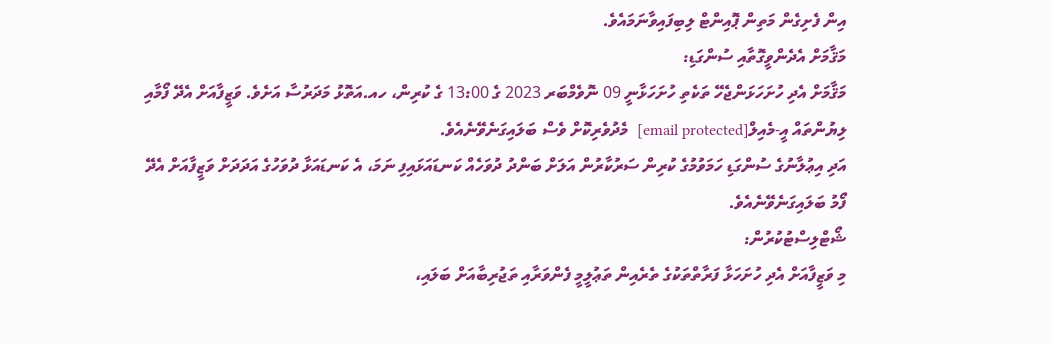އިން ފެށިގެން މަތިން ޕޮއިންޓް ލިބިފައިވާނަމައެވެ.
މަޤާމަށް އެދެންވީގޮތާއި ސުންގަޑި:
މަޤާމަށް އެދި ހުށަހަޅަންޖެހޭ ތަކެތި ހުށަހަޅާނީ 09 ނޮވެމްބަރ 2023 ގެ 13:00 ގެ ކުރިން، ހއ.އަތޮޅު މަދަރުސާ އަށެވެ. ވަޒީފާއަށް އެދޭ ފޯމާއި ލިޔުންތައް އީ-މެއިލް[email protected]  މެދުވެރިކޮށް ވެސް ބަލައިގަނެވޭނެއެވެ.
އަދި އިޢުލާނުގެ ސުންގަޑި ހަމަވުމުގެ ކުރިން ސަރުކާރުން އަލަށް ބަންދު ދުވަހެއް ކަނޑައަޅައިފި ނަމަ، އެ ކަނޑައަޅާ ދުވަހުގެ އަދަދަށް ވަޒީފާއަށް އެދޭ ފޯމު ބަލައިގަނެވޭނެއެވެ.
ޝޯޓްލިސްޓުކުރުން:
މި ވަޒީފާއަށް އެދި ހުށަހަޅާ ފަރާތްތަކުގެ ތެރެއިން ތަޢުލީމީ ފެންވަރާއި ތަޖުރިބާއަށް ބަލައި،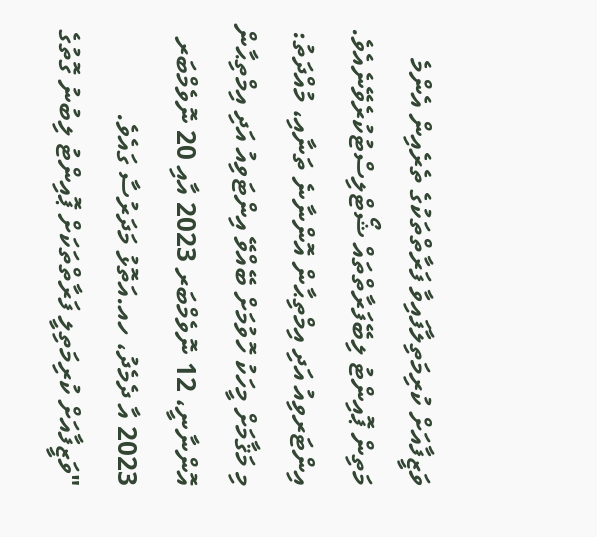ވަޒީފާއަށް ކުރިމަތިލާފައިވާ ފަރާތްތަކުގެ ތެރެއިން އެންމެ މަތިން ޕޮއިންޓު ލިބޭފަރާތްތައް ޝޯޓްލިސްޓުކުރެވޭނެއެވެ.
އިންޓަރވިއު އަދި އިމްތިޙާން އޮންނާނެ ތަނާއި، މުއްދަތު:
މި މަޤާމަށް މީހަކު ހޮވުމަށް ބޭއްވޭ އިންޓަވިއު އަދި އިމްތިޙާން އޮންނާނީ، 12 ނޮވެމްބަރ 2023 އާއި 20 ނޮވެމްބަރ 2023 އާ ދެމެދު، ހއ.އަތޮޅު މަދަރުސާ ގައެވެ.
"ވަޒީފާއަށް ކުރިމަތިލީ ފަރާތްތަކަށް ޕޮއިންޓު ލިބުނު ގޮތުގެ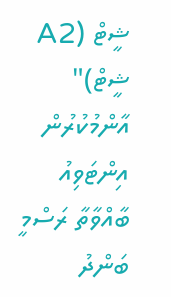ޝީޓް (A2 ޝީޓް)" އާންމުކުރުން
އިންޓަވިއު ބާއްވާތާ ރަސްމީ ބަންދު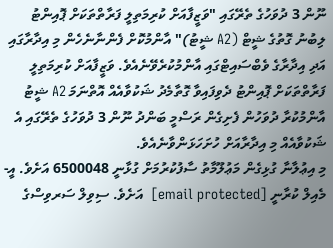ނޫން 3 ދުވަހުގެ ތެރޭގައި "ވަޒީފާއަށް ކުރިމަތިލީ ފަރާތްތަކަށް ޕޮއިންޓު ލިބުނު ގޮތުގެ ޝީޓް (A2 ޝީޓު)" އާންމުކޮށް ފެންނާނެހެން މި އިދާރާގައި އަދި އިދާރާގެ ވެބްސައިޓްގައި އާންމުކުރެވޭނެއެވެ. ވަޒީފާއަށް ކުރިމަތިލީ ފަރާތްތަކަށް ޕޮއިންޓު ދެވިފައިވާ ގޮތާމެދު ޝަކުވާއެއް އޮތްނަމަ A2 ޝީޓު އާންމުކުރާ ދުވަހުން ފެށިގެން ރަސްމީ ބަންދު ނޫން 3 ދުވަހުގެ ތެރޭގައި އެ ޝަކުވާއެއް މި އިދާރާއަށް ހުށަހަޅަންވާނެއެވެ.
މި އިޢުލާނާ ގުޅިގެން މަޢުލޫމާތު ސާފުކުރުމަށް ގުޅާނީ 6500048 އަށެވެ. އީ-މެއިލް ކުރާނީ [email protected]  އަށެވެ. ސިވިލް ސަރވިސްގެ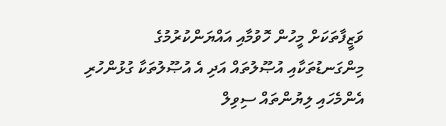ވަޒީފާތަކަށް މީހުން ހޮވުމާއި އައްޔަންކުރުމުގެ މިންގަނޑުތަކާއި އުޞޫލުތައް އަދި އެ އުޞޫލުތަކާ ގުޅުންހުރި އެންމެހައި ލިޔުންތައް ސިވިލް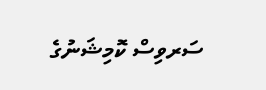ސަރވިސް ކޮމިޝަނުގެ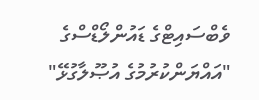ވެބްސައިޓްގެ ޑައުންލޯޑްސްގެ "އައްޔަންކުރުމުގެ އުޞޫލާގުޅޭ"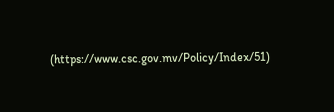(https://www.csc.gov.mv/Policy/Index/51)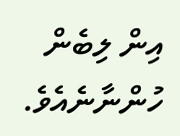އިން ލިބެން ހުންނާނެއެވެ.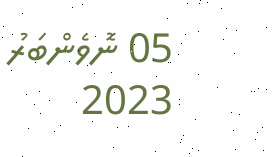05 ނޮވެންބަރު 2023